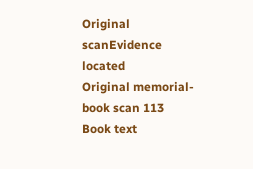Original scanEvidence located
Original memorial-book scan 113
Book text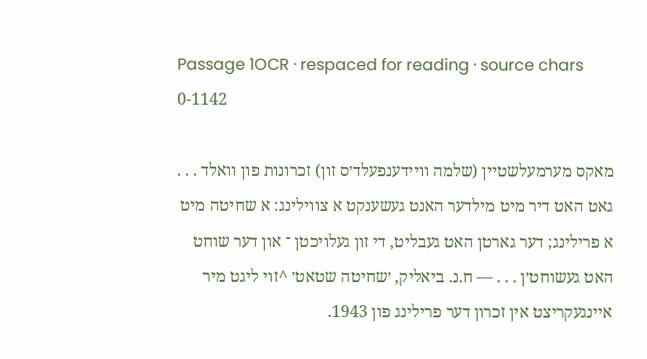Passage 1OCR · respaced for reading · source chars 0-1142

מאקס מערמעלשטיין (שלמה וויידענפעלד׳ס זון) זכרונות פון וואלד . . . גאט האט דיר מיט מילדער האנט געשענקט א צווילינג: א שחיטה מיט א פרילינג; דער גארטן האט געבליט, די זון געלויכטן ־ און דער שוחט האט געשוחט׳ן . . . — ח.נ. ביאליק, ׳שחיטה שטאט׳ ^זוי ליגט מיר איינגעקריצט אין זכרון דער פרילינג פון 1943.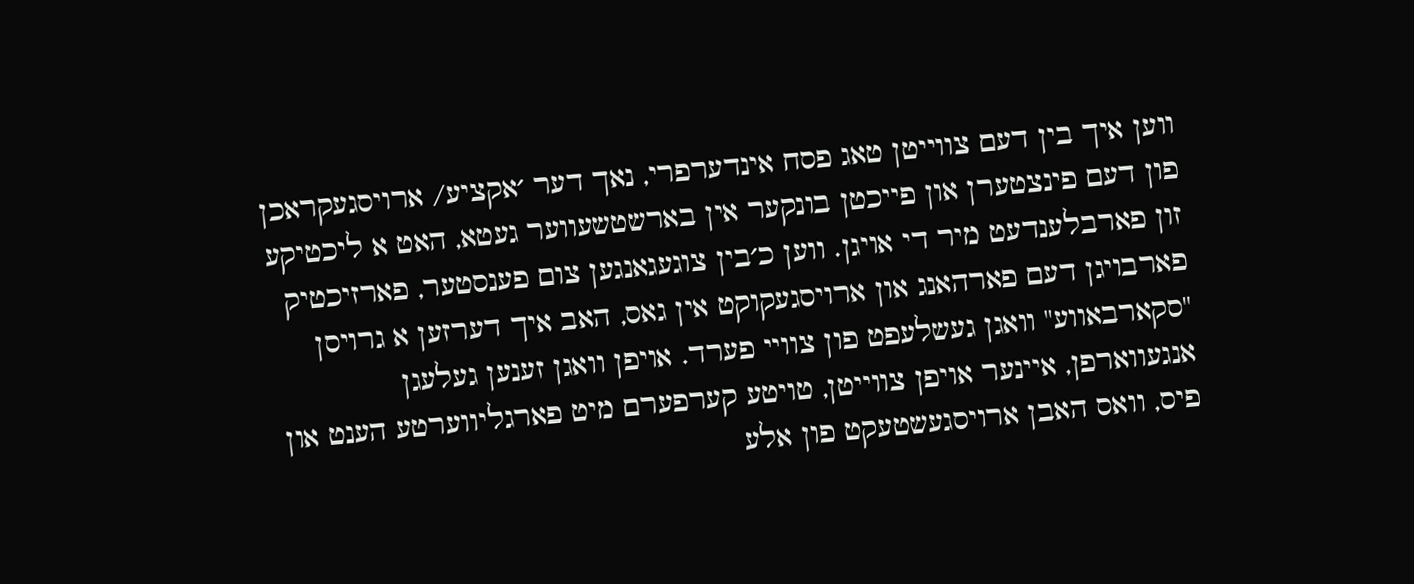ווען איך בין דעם צווייטן טאג פסח אינדערפרי, נאך דער ׳אקציע/ ארויסגעקראכן פון דעם פינצטערן און פייכטן בונקער אין בארשטשעווער געטא, האט א ליכטיקע זון פארבלענדעט מיר די אויגן. ווען כ׳בין צוגעגאנגען צום פענסטער, פארזיכטיק פארבויגן דעם פארהאנג און ארויסגעקוקט אין גאס, האב איך דערזען א גרויסן "סקארבאווע" וואגן געשלעפט פון צוויי פערד. אויפן וואגן זענען געלעגן אנגעווארפן, איינער אויפן צווייטן, טויטע קערפערם מיט פארגליווערטע הענט און פיס, וואס האבן ארויסגעשטעקט פון אלע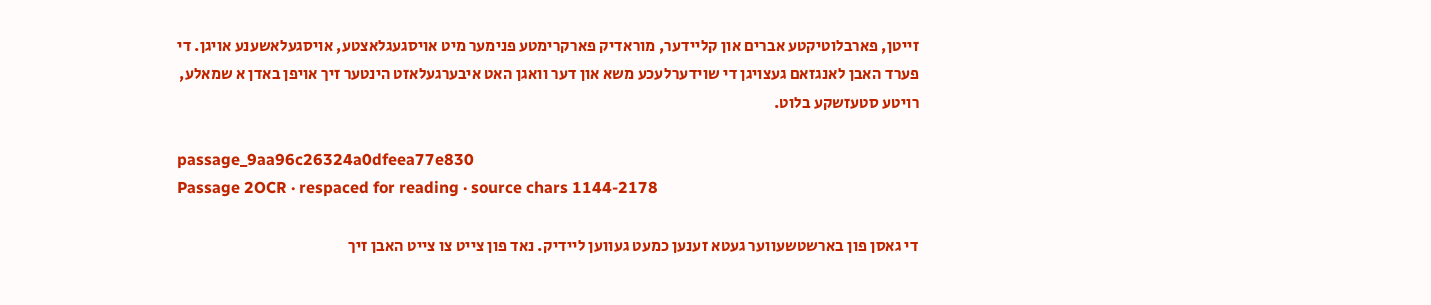זייטן, פארבלוטיקטע אברים און קליידער, מוראדיק פארקרימטע פנימער מיט אויסגעגלאצטע, אויסגעלאשענע אויגן. די פערד האבן לאנגזאם געצויגן די שוידערלעכע משא און דער וואגן האט איבערגעלאזט הינטער זיך אויפן באדן א שמאלע, רויטע סטעזשקע בלוט.

passage_9aa96c26324a0dfeea77e830
Passage 2OCR · respaced for reading · source chars 1144-2178

די גאסן פון בארשטשעווער געטא זענען כמעט געווען ליידיק. נאד פון צייט צו צייט האבן זיך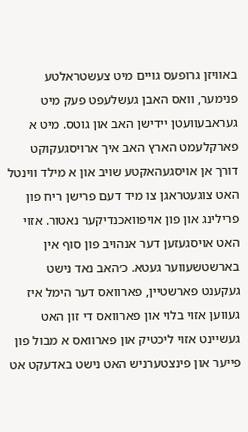באוויזן גרופעס גויים מיט צעשטראלטע פנימער, וואס האבן געשלעפט פעק מיט געראבעוועטן יידישן האב און גוטס. מיט א פארקלעמט הארץ האב איך ארויסגעקוקט דורך אן אויסגעהאקטע שויב און א מילד ווינטל האט צוגעטראגן צו מיד דעם פרישן ריח פון פרילינג און פון אויפוואכנדיקער נאטור. אזוי האט אויסגעזען דער אנהויב פון סוף אין בארשטשעווער געטא. כ׳האב נאד נישט געקענט פארשטיין, פארוואס דער הימל איז געווען אזוי בלוי און פארוואס די זון האט געשיינט אזוי ליכטיק און פארוואס א מבול פון פייער און פינצטערניש האט נישט באדעקט אט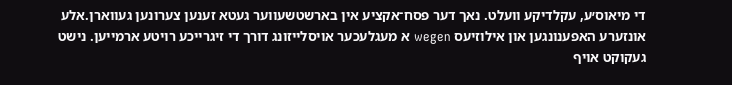די מיאוס׳ע, עקלדיקע וועלט. נאך דער פסח־אקציע אין בארשטשעווער געטא זענען צערונען געווארן.אלע אונזערע האפענונגען און אילוזיעס wegen א מעגלעכער אויסלייזונג דורך די זיגרייכע רויטע ארמייען. נישט געקוקט אויף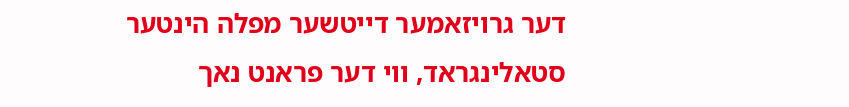דער גרויזאמער דייטשער מפלה הינטער סטאלינגראד, ווי דער פראנט נאך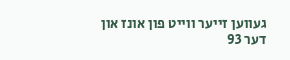געווען זייער ווייט פון אונז און דער 93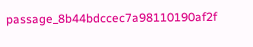passage_8b44bdccec7a98110190af2f